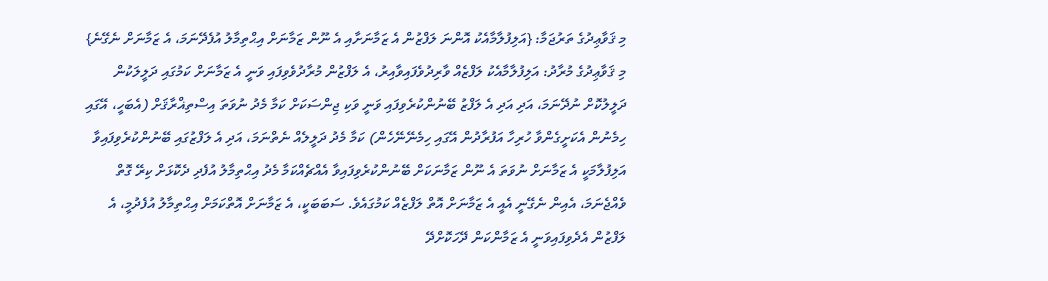މި ޤަވާޢިދުގެ ތަރުޖަމާ: {އަލިފުލާމާއެކު އޮންނަ ލަފްޒުން އެ ޒަމާނަށާއި އެ ނޫން ޒަމާނަށް އިޙްތިމާލު އުފެދޭނަމަ، އެ ޒަމާނަށް ނެގޭނެ}
މި ޤަވާޢިދުގެ މުރާދު: އަލިފުލާމާއެކު ލަފްޒެއް ވާރިދުވެފައިވާއިރު، އެ ލަފްޒުން މުރާދުވެވިފައި ވަނީ އެ ޒަމާނަށް ކަމުގައި ދަލީލަކުން ދަލީލުކޮށް ނުދޭނަމަ، އަދި އަދި އެ ލަފްޒު ބޭނުންކުރެވިފައި ވަނީ ވަކި ޖިންސަކަށް ކަމާ މެދު ނުވަތަ އިސްތިޣްރާޤަށް (އެބަހީ، އޭގައި ހިމެނުން އެކަށީގެންވާ ހުރިހާ އަފުރާދުން އޭގައި ހިމެނޭނޭހެން) ކަމާ މެދު ދަލީލެއް ނެތްނަމަ، އަދި އެ ލަފްޒުގައި ބޭނުންކުރެވިފައިވާ އަލިފުލާމަކީ އެ ޒަމާނަށް ނުވަތަ އެ ނޫން ޒަމާނަކަށް ބޭނުންކުރެވިފައިވާ އެއްޗެއްކަމާ މެދު އިޙްތިމާލު އުފެދި ދެކޮޅަށް ކިރޭ ގޮތް ވެއްޖެނަމަ، އެއިން ނެގޭނީ އެއީ އެ ޒަމާނަށް އޮތް ލަފްޒެއް ކަމުގައެވެ. ސަބަބަކީ، އެ ޒަމާނަށް އޮތްކަމަށް އިޙްތިމާލު އުފެދުމީ، އެ ލަފްޒުން އެދެވިފައިވަނީ އެ ޒަމާންކަން ދޭހަކޮށްދޭ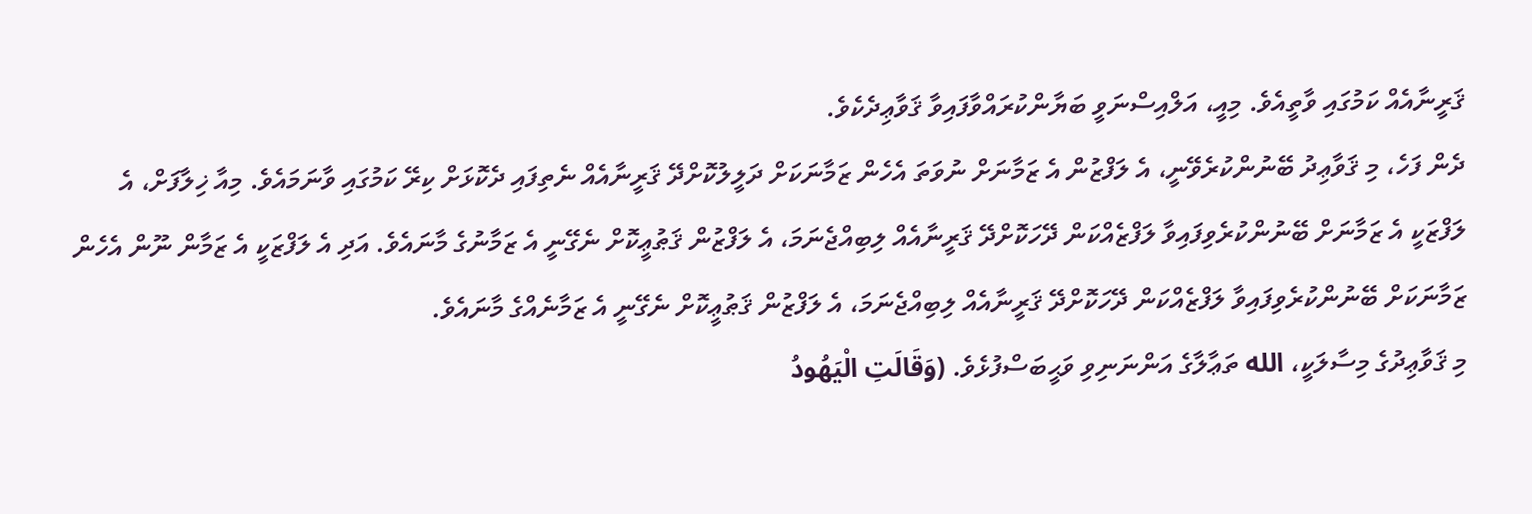ޤަރީނާއެއް ކަމުގައި ވާތީއެވެ. މިއީ، އަލްއިސްނަވީ ބަޔާންކުރައްވާފައިވާ ޤަވާޢިދެކެވެ.
ދެން ފަހެ، މި ޤަވާޢިދު ބޭނުންކުރެވޭނީ، އެ ލަފްޒުން އެ ޒަމާނަށް ނުވަތަ އެހެން ޒަމާނަކަށް ދަލީލުކޮށްދޭ ޤަރީނާއެއް ނެތިފައި ދެކޮޅަށް ކިރޭ ކަމުގައި ވާނަމައެވެ. މިއާ ޚިލާފަށް، އެ ލަފްޒަކީ އެ ޒަމާނަށް ބޭނުންކުރެވިފައިވާ ލަފްޒެއްކަން ދޭހަކޮށްދޭ ޤަރީނާއެއް ލިބިއްޖެނަމަ، އެ ލަފްޒުން ޤަޠުޢީކޮށް ނެގޭނީ އެ ޒަމާނުގެ މާނައެވެ. އަދި އެ ލަފްޒަކީ އެ ޒަމާން ނޫން އެހެން ޒަމާނަކަށް ބޭނުންކުރެވިފައިވާ ލަފްޒެއްކަން ދޭހަކޮށްދޭ ޤަރީނާއެއް ލިބިއްޖެނަމަ، އެ ލަފްޒުން ޤަޠުޢީކޮށް ނެގޭނީ އެ ޒަމާނެއްގެ މާނައެވެ.
މި ޤަވާޢިދުގެ މިސާލަކީ، الله ތަޢާލާގެ އަންނަނިވި ވަޙީބަސްފުޅެވެ. (وَقَالَتِ الْيَهُودُ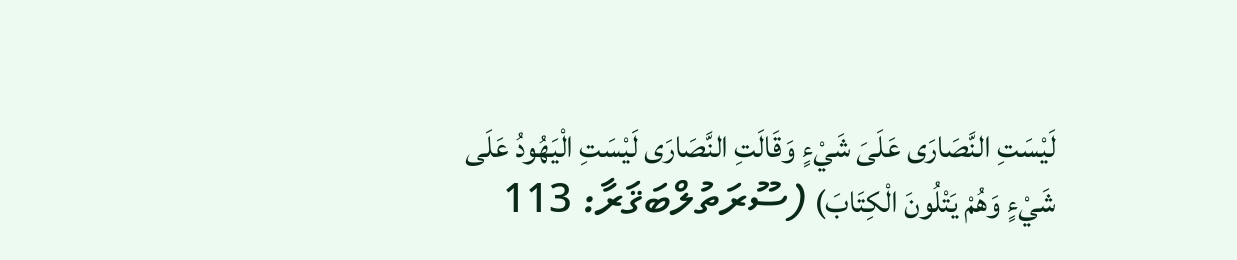لَيْسَتِ النَّصَارَى عَلَىَ شَيْءٍ وَقَالَتِ النَّصَارَى لَيْسَتِ الْيَهُودُ عَلَى شَيْءٍ وَهُمْ يَتْلُونَ الْكِتَابَ) (ސޫރަތުލްބަޤަރާ: 113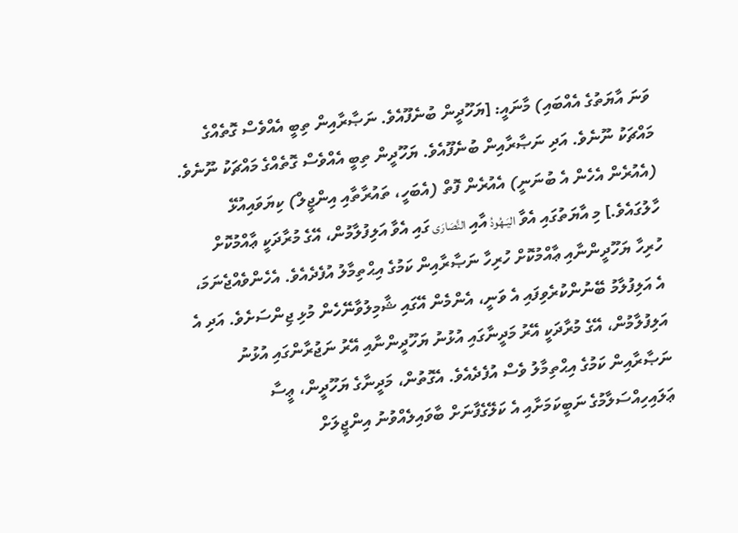ވަނަ އާޔަތުގެ އެއްބައި) މާނައީ: [ޔަހޫދީން ބުނެފޫއެވެ. ނަޞާރާއިން ތިބީ އެއްވެސް ގޮތެއްގެ މައްޗަކު ނޫނެވެ. އަދި ނަޞާރާއިން ބުނެފޫއެވެ. ޔަހޫދީން ތިބީ އެއްވެސް ގޮތެއްގެ މައްޗަކު ނޫނެވެ. (އެއުރެން އެހެން އެ ބުނަނީ) އެއުރެން ފޮތް (އެބަހީ، ތައުރާތާއި އިންޖީލް) ކިޔަވައިއުޅޭ ހާލުގައެވެ.] މި އާޔަތުގައި އެވާ اليَـهُودُ އާއި النَّصَارَى ގައި އެވާ އަލިފުލާމުން، އޭގެ މުރާދަކީ ޢާއްމުކޮށް ހުރިހާ ޔަހޫދީންނާއި ޢާއްމުކޮށް ހުރިހާ ނަޞާރާއިން ކަމުގެ އިޙްތިމާލު އުފެދެއެވެ. އެހެންވެއްޖެނަމަ، އެ އަލިފުލާމު ބޭނުންކުރެވިފައި އެ ވަނީ، އެންމެން އޭގައި ޝާމިލުވާނޭހެން މުޅި ޖިންސަށެވެ. އަދި އެ އަލިފުލާމުން، އޭގެ މުރާދަކީ އޭރު މަދީނާގައި އުޅުނު ޔަހޫދީންނާއި އޭރު ނަޖުރާންގައި އުޅުނު ނަޞާރާއިން ކަމުގެ އިޙްތިމާލު ވެސް އުފެދެއެވެ. އެގޮތުން، މަދީނާގެ ޔަހޫދީން، ޢީސާ ޢަލައިހިއްސަލާމުގެ ނަބީކަމަށާއި އެ ކަލޭގެފާނަށް ބާވައިލެއްވުނު އިންޖީލަށް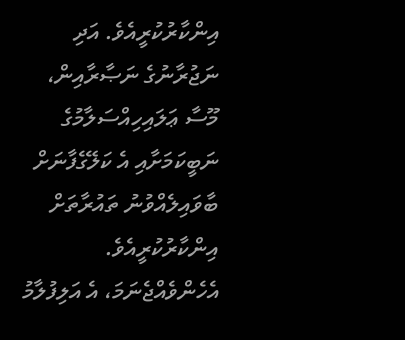އިންކާރުކުރީއެވެ. އަދި ނަޖުރާނުގެ ނަޞާރާއިން، މޫސާ ޢަލައިހިއްސަލާމުގެ ނަބީކަމަށާއި އެ ކަލޭގެފާނަށް ބާވައިލެއްވުނު ތައުރާތަށް އިންކާރުކުރީއެވެ. އެހެންވެއްޖެނަމަ، އެ އަލިފުލާމު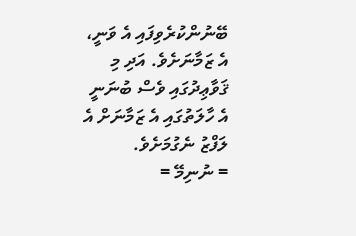ބޭނުންކުރެވިފައި އެ ވަނީ، އެ ޒަމާނަށެވެ. އަދި މި ޤަވާޢިދުގައި ވެސް ބުނަނީ އެ ހާލަތުގައި އެ ޒަމާނަށް އެ ލަފްޒު ނެގުމަށެވެ.
= ނުނިމޭ =